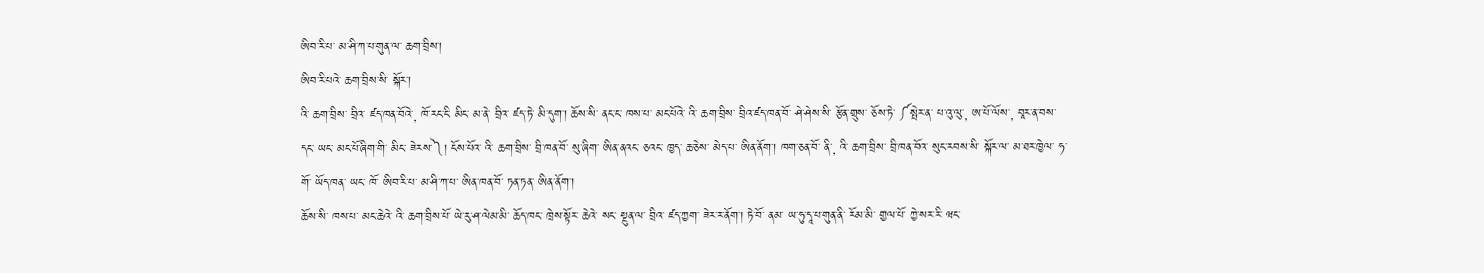ཨིབ་རི་པ་ མ་ཤི་ཀ་པ་གུན་ལ་ ཆག་བྲིས་།
ཨིབ་རི་པའེ་ ཆག་བྲིས་སི་ སྐོར་།
འི་ ཆག་བྲིས་ བྲིའ་ ཛད་ཁན་བོའེ་, ཁོ་རང་ངི་ མིང་ མ་ནེ་ བྲིའ་ ཛད་ཏེ་ མི་དུག་། ཆོས་སི་ ནང་ང་ ཁས་པ་ མང་པོའེ་ འི་ ཆག་བྲིས་ བྲིའ་ཛད་ཁན་བོ་ ཤེ་ཤེས་སི་ རྩོན་གྲུས་ ཅོས་ཏེ་ ༼སྤེར་ན་ པ་འུ་ལུ་, ཨ་པོ་ལོས་, བཱར་ན་བས་ དང་ ཡང་ མང་པོ་ཞིག་གི་ མིང་ ཟེརས་༽། ངོས་པོའ་ འི་ ཆག་བྲིས་ བྲི་ཁན་བོ་ སུ་ཞིག་ ཨིན་ནའང་ ཅའང་ ཁྱད་ ཆ་ཅེས་ མེད་པ་ ཨིན་ནོག་། ཁག་ཅན་བོ་ ནི་, འི་ ཆག་བྲིས་ བྲི་ཁན་བོའ་ སུང་རབས་སི་ སྐོར་ལ་ མ་ཐར་ཁྱེལ་ ཧ་གོ་ ཡོད་ཁན་ ཡང་ ཁོ་ ཨིབ་རི་པ་ མ་ཤི་ཀ་པ་ ཨིན་ཁན་བོ་ ཏན་ཏན་ ཨིན་ནོག་།
ཆོས་སི་ ཁས་པ་ མང་ཆེའེ་ འི་ ཆག་བྲིས་པོ་ ཡེ་རུ་ཤ་ལེམ་མི་ ཆོད་ཁང་ ཁྲེས་སྟོར་ ཆེའེ་ སང་ སྔུན་ལ་ བྲིའ་ ཛད་ཀྱག་ ཟེར་ར་ནོག་། ཏེ་བོ་ ནམ་ ཡ་ཧུ་དཱ་པ་གུན་ནི་ རོམ་མི་ གྱལ་པོ་ ཀྱེ་སར་རི་ ཝང་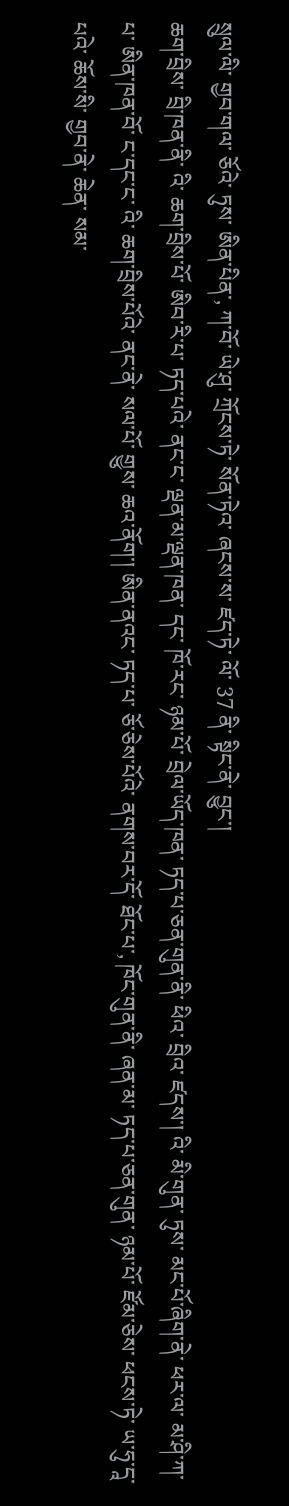སྲུལ་ལི་ གྱབ་གལ་ ཅོའེ་ ཏུས་ ཨིན་པིན་, ཀ་བོ་ ཡེ་ཤུ་ ཀྲོངས་ཏེ་ སོན་ཏེའ་ ཞངས་ས་ ཛད་ཏེ་ ལོ་ 37 ནི་ སྟིང་ནེ་ བྱུང་།
ཆག་བྲིས་ བྲི་ཁན་ནི་ འི་ ཆག་བྲིས་པོ་ ཨིབ་རི་པ་ ཏད་པའེ་ ནང་ང་ ལྡན་མ་ལྡན་ཁན་ དང་ ཁོ་རང་ ཉམ་པོ་ བྲེལ་ཡོད་ཁན་ ཏད་པ་ཅན་གུན་ནི་ ཕིའ་ བྲིའ་ ཛདས་། འི་ མི་གུན་ ཏུས་ མང་པོ་ཞིག་ནེ་ ཕར་ལ་ མ་ཤི་ཀ་པ་ ཨིན་ཁན་བོ་ ང་དང་ང་ འི་ ཆག་བྲིས་པོའེ་ ནང་ནེ་ སལ་པོ་ གྱུས་ ཆའ་ནོག་། ཨིན་ནའང་ ཏད་པ་ ཅོ་ཅེས་པོའེ་ ནགས་བར་དོ་ ཐོང་པ་, ཁོང་གུན་ནི་ ཞན་མ་ ཏད་པ་ཅན་གུན་ ཉམ་པོ་ ཛོམ་ཅེས་ ཕངས་ཏེ་ ཡ་ཧུ་དཱ་པའེ་ ཆོས་སི་ གྱབ་ནེ་ ཆེན་ སམ་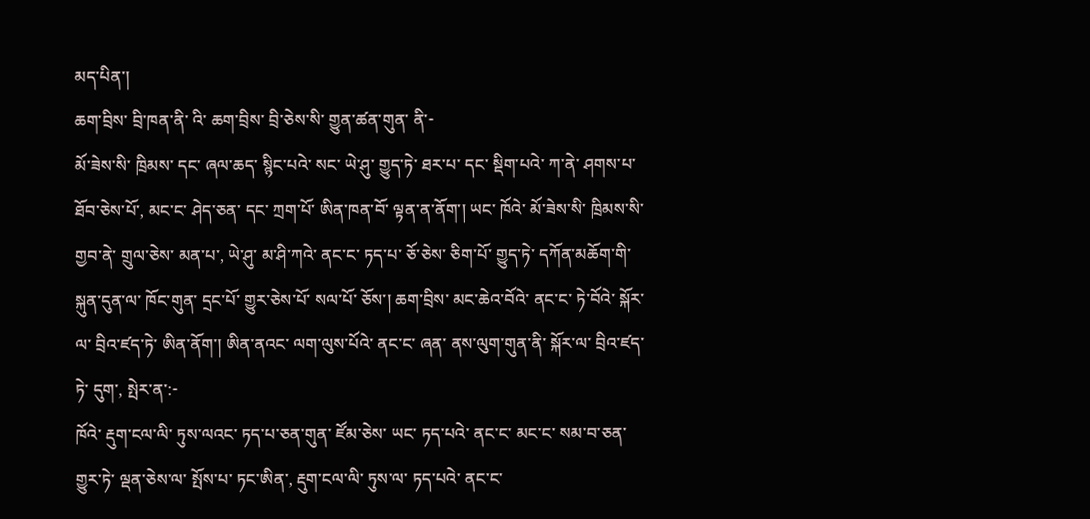མད་པིན་།
ཆག་བྲིས་ བྲི་ཁན་ནི་ འི་ ཆག་བྲིས་ བྲི་ཅེས་སི་ གྱུན་ཚན་གུན་ ནི་-
མོ་ཟེས་སི་ ཁྲིམས་ དང་ ཞལ་ཆད་ སྙིང་པའེ་ སང་ ཡེ་ཤུ་ གྱུད་ཏེ་ ཐར་པ་ དང་ སྡིག་པའེ་ ཀ་ནེ་ ཤགས་པ་ ཐོབ་ཅེས་པོ་, མང་ང་ ཤེད་ཅན་ དང་ ཀྲག་པོ་ ཨིན་ཁན་བོ་ ལྟན་ན་ནོག་། ཡང་ ཁོའེ་ མོ་ཟེས་སི་ ཁྲིམས་སི་ གྱབ་ནེ་ གྲུལ་ཅེས་ མན་པ་, ཡེ་ཤུ་ མ་ཤི་ཀའེ་ ནང་ང་ ཏད་པ་ ཅོ་ཅེས་ ཅིག་པོ་ གྱུད་ཏེ་ དཀོན་མཆོག་གི་ སྐུན་དུན་ལ་ ཁོང་གུན་ དྲང་པོ་ གྱུར་ཅེས་པོ་ སལ་པོ་ ཅོས་། ཆག་བྲིས་ མང་ཆེའ་བོའེ་ ནང་ང་ ཏེ་བོའེ་ སྐོར་ལ་ བྲིའ་ཛད་ཏེ་ ཨིན་ནོག་། ཨིན་ནའང་ ལག་ལུས་པོའེ་ ནང་ང་ ཞན་ ནས་ལུག་གུན་ནི་ སྐོར་ལ་ བྲིའ་ཛད་ཏེ་ དུག་, སྤེར་ན་:-
ཁོའེ་ རྡུག་ངལ་ལི་ ཏུས་ལའང་ ཏད་པ་ཅན་གུན་ ཛོམ་ཅེས་ ཡང་ ཏད་པའེ་ ནང་ང་ མང་ང་ སམ་བ་ཅན་ གྱུར་ཏེ་ ལྡན་ཅེས་ལ་ སྤོས་པ་ ཏང་ཨིན་, རྡུག་ངལ་ལི་ ཏུས་ལ་ ཏད་པའེ་ ནང་ང་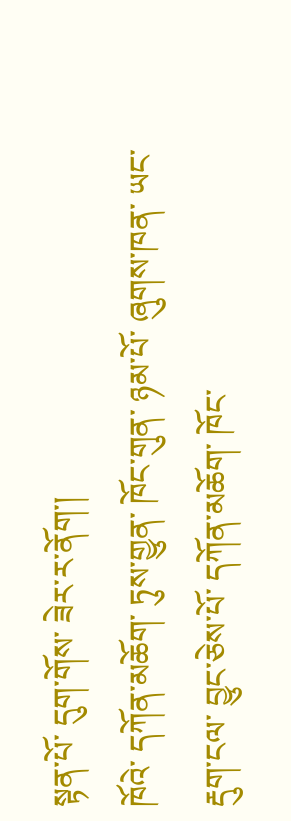སྟན་པོ་ དུག་གོས་ ཟེར་ར་ནོག་།
ཁོའེ་ དཀོན་མཆོག་ ཏུས་གྱུན་ ཁོང་གུན་ ཉམ་པོ་ ཞུགས་ཁན་ ཡང་ རྡུག་ངལ་ བྱུང་ཅེས་པོ་ དཀོན་མཆོག་ ཁོང་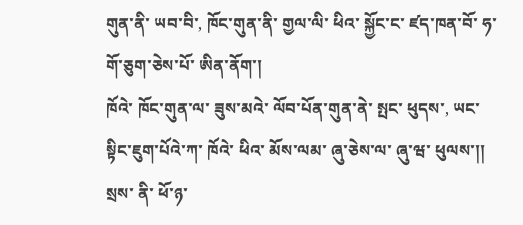གུན་ནི་ ཡབ་བི་, ཁོང་གུན་ནི་ གྱལ་ལི་ ཕིའ་ སྐྱོང་ང་ ཛད་ཁན་བོ་ ཧ་གོ་ཅུག་ཅེས་པོ་ ཨིན་ནོག་།
ཁོའེ་ ཁོང་གུན་ལ་ ཟུས་མའེ་ ལོབ་པོན་གུན་ནེ་ སྤང་ ཕུདས་, ཡང་ སྟིང་ཇུག་པོའེ་ཀ་ ཁོའེ་ ཕིའ་ མོས་ལམ་ ཞུ་ཅེས་ལ་ ཞུ་ཝ་ ཕུལས་།།
སྲས་ ནི་ ཕོ་ཉ་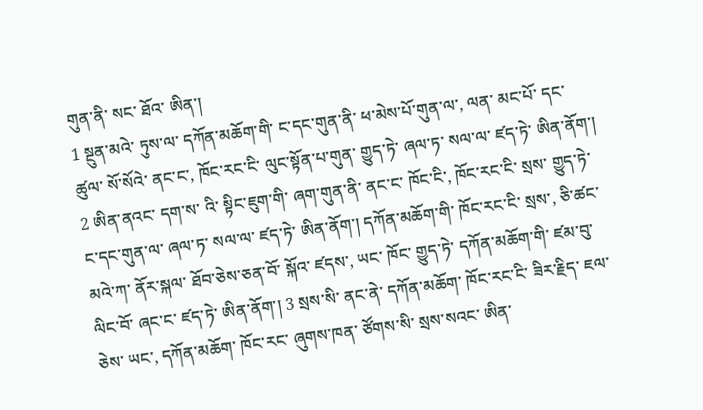གུན་ནི་ སང་ ཐོའ་ ཨིན་།
1 སྔུན་མའེ་ ཏུས་ལ་ དཀོན་མཆོག་གི་ ང་དང་གུན་ནི་ ཕ་མེས་པོ་གུན་ལ་, ལན་ མང་པོ་ དང་ ཚུལ་ སོ་སོའེ་ ནང་ང་, ཁོང་རང་ངི་ ལུང་སྟོན་པ་གུན་ གྱུད་ཏེ་ ཞལ་ཏ་ སལ་ལ་ ཛད་ཏེ་ ཨིན་ནོག་། 2 ཨིན་ནའང་ དག་ས་ འི་ སྟིང་ཇུག་གི་ ཞག་གུན་ནི་ ནང་ང་ ཁོང་ངི་, ཁོང་རང་ངི་ སྲས་ གྱུད་ཏེ་ ང་དང་གུན་ལ་ ཞལ་ཏ་ སལ་ལ་ ཛད་ཏེ་ ཨིན་ནོག་། དཀོན་མཆོག་གི་ ཁོང་རང་ངི་ སྲས་, ཅི་ཚང་མའེ་ཀ་ ནོར་སྐལ་ ཐོབ་ཅེས་ཅན་བོ་ སྐོའ་ ཛདས་, ཡང་ ཁོང་ གྱུད་ཏེ་ དཀོན་མཆོག་གི་ ཛམ་བུ་ལིང་བོ་ ཞང་ང་ ཛད་ཏེ་ ཨིན་ནོག་། 3 སྲས་སི་ ནང་ནེ་ དཀོན་མཆོག་ ཁོང་རང་ངི་ ཟིར་རྗིད་ ཇལ་ཅེས་ ཡང་, དཀོན་མཆོག་ ཁོང་རང་ ཞུགས་ཁན་ ཙོགས་སི་ སྲས་སའང་ ཨིན་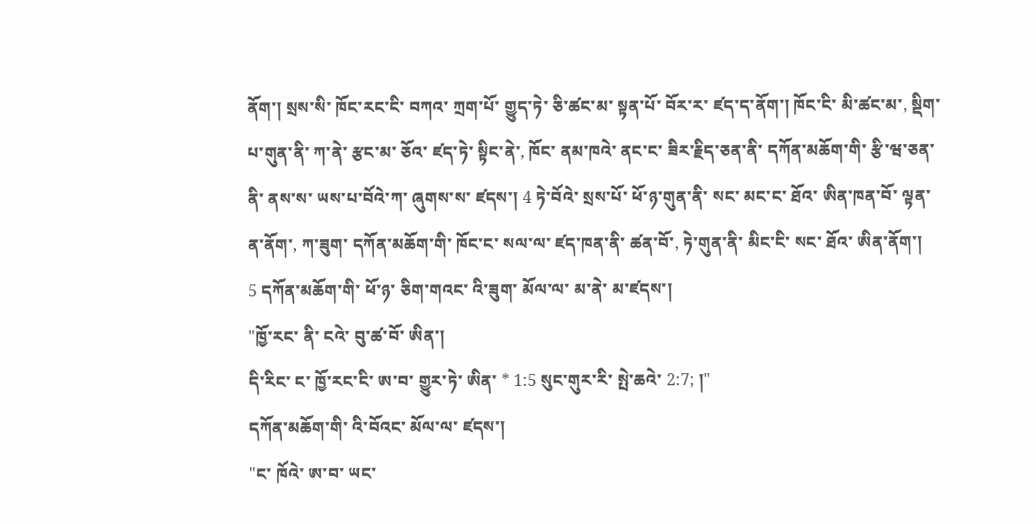ནོག་། སྲས་སི་ ཁོང་རང་ངི་ བཀའ་ ཀྲག་པོ་ གྱུད་ཏེ་ ཅི་ཚང་མ་ སྟན་པོ་ བོར་ར་ ཛད་ད་ནོག་། ཁོང་ངི་ མི་ཚང་མ་, སྡིག་པ་གུན་ནི་ ཀ་ནེ་ རྩང་མ་ ཅོའ་ ཛད་ཏེ་ སྟིང་ནེ་, ཁོང་ ནམ་ཁའེ་ ནང་ང་ ཟིར་རྗིད་ཅན་ནི་ དཀོན་མཆོག་གི་ རྩི་ཝ་ཅན་ནི་ ནས་ས་ ཡས་པ་བོའེ་ཀ་ ཞུགས་ས་ ཛདས་། 4 ཏེ་བོའེ་ སྲས་པོ་ ཕོ་ཉ་གུན་ནི་ སང་ མང་ང་ ཐོའ་ ཨིན་ཁན་བོ་ ལྟན་ན་ནོག་, ཀ་ཟུག་ དཀོན་མཆོག་གི་ ཁོང་ང་ སལ་ལ་ ཛད་ཁན་ནི་ ཚན་བོ་, ཏེ་གུན་ནི་ མིང་ངི་ སང་ ཐོའ་ ཨིན་ནོག་།
5 དཀོན་མཆོག་གི་ ཕོ་ཉ་ ཅིག་གའང་ འི་ཟུག་ མོལ་ལ་ མ་ནེ་ མ་ཛདས་།
"ཁྱོ་རང་ ནི་ ངའེ་ བུ་ཚ་བོ་ ཨིན་།
དི་རིང་ ང་ ཁྱོ་རང་ངི་ ཨ་བ་ གྱུར་ཏེ་ ཨིན་ * 1:5 སུང་གུར་རི་ སྤེ་ཆའེ་ 2:7; །"
དཀོན་མཆོག་གི་ འི་བོའང་ མོལ་ལ་ ཛདས་།
"ང་ ཁོའེ་ ཨ་བ་ ཡང་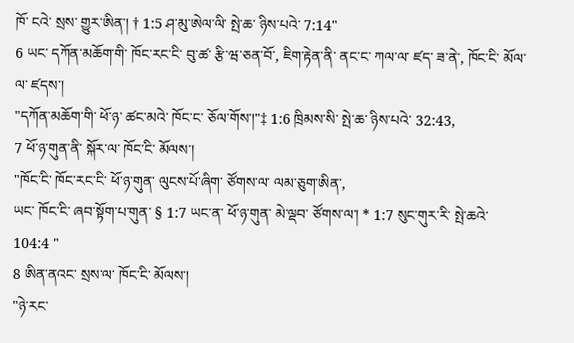ཁོ་ ངའེ་ སྲས་ གྱུར་ཨིན་། † 1:5 ཤ་མུ་ཨེལ་ལི་ སྤེ་ཆ་ ཉིས་པའེ་ 7:14"
6 ཡང་ དཀོན་མཆོག་གི་ ཁོང་རང་ངི་ བུ་ཚ་ རྩི་ཝ་ཅན་བོ་, ཇིག་རྟེན་ནི་ ནང་ང་ ཀལ་ལ་ ཛད་ ཟ་ནེ་, ཁོང་ངི་ མོལ་ལ་ ཛདས་།
"དཀོན་མཆོག་གི་ ཕོ་ཉ་ ཚང་མའེ་ ཁོང་ང་ ཅོལ་གོས་།"‡ 1:6 ཁྲིམས་སི་ སྤེ་ཆ་ ཉིས་པའེ་ 32:43,
7 ཕོ་ཉ་གུན་ནི་ སྐོར་ལ་ ཁོང་ངི་ མོལས་།
"ཁོང་ངི་ ཁོང་རང་ངི་ ཕོ་ཉ་གུན་ ལུངས་པོ་ཞིག་ ཙོགས་ལ་ ལམ་ཅུག་ཨིན་,
ཡང་ ཁོང་ངི་ ཞབ་སྟོག་པ་གུན་ § 1:7 ཡང་ན་ ཕོ་ཉ་གུན་ མེ་ལྡབ་ ཙོགས་ལ་། * 1:7 སུང་གུར་རི་ སྤེ་ཆའེ་ 104:4 "
8 ཨིན་ནའང་ སྲས་ལ་ ཁོང་ངི་ མོལས་།
"ཉེ་རང་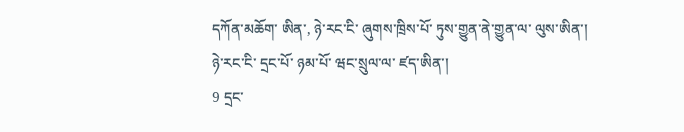དཀོན་མཆོག་ ཨིན་, ཉེ་རང་ངི་ ཞུགས་ཁྲིས་པོ་ ཏུས་གྱུན་ནེ་གྱུན་ལ་ ལུས་ཨིན་།
ཉེ་རང་ངི་ དྲང་པོ་ ཉམ་པོ་ ཝང་སྲུལ་ལ་ ཛད་ཨིན་།
9 དྲང་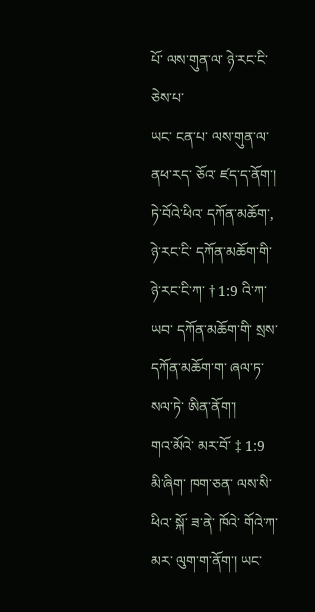པོ་ ལས་གུན་ལ་ ཉེ་རང་ངི་ ཅེས་པ་
ཡང་ ངན་པ་ ལས་གུན་ལ་ ནཕ་རད་ ཅོའ་ ཛད་ད་ནོག་།
ཏེ་བོའེ་ཕིའ་ དཀོན་མཆོག་, ཉེ་རང་ངི་ དཀོན་མཆོག་གི་ ཉེ་རང་ངི་ཀ་ † 1:9 འི་ཀ་ ཡབ་ དཀོན་མཆོག་གི་ སྲས་ དཀོན་མཆོག་ག་ ཞལ་ཏ་ སལ་ཏེ་ ཨིན་ནོག་།
གའ་མོའེ་ མར་བོ་ ‡ 1:9 མི་ཞིག་ ཁག་ཅན་ ལས་སི་ ཕིའ་ སྐོ་ ཟ་ནེ་ ཁོའེ་ གོའེ་ཀ་ མར་ ལུག་ག་ནོག་། ཡང་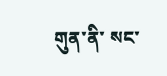གུན་ནི་ སང་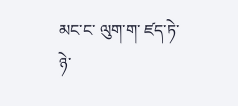མང་ང་ ལུག་ག་ ཛད་ཏེ་
ཉེ་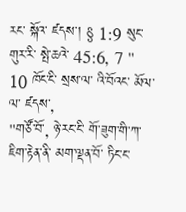རང་ སྐོའ་ ཛདས་། § 1:9 སུང་གུར་རི་ སྤེ་ཆའེ་ 45:6, 7 "
10 ཁོང་ངི་ སྲས་ལ་ འི་བོའང་ མོལ་ལ་ ཛདས་,
"གཙོ་བོ་, ཉེ་རང་ངི་ གོ་ཟུག་གི་ཀ་ ཇིག་རྟེན་ནི་ མག་ལྡན་བོ་ ཏིང་ང་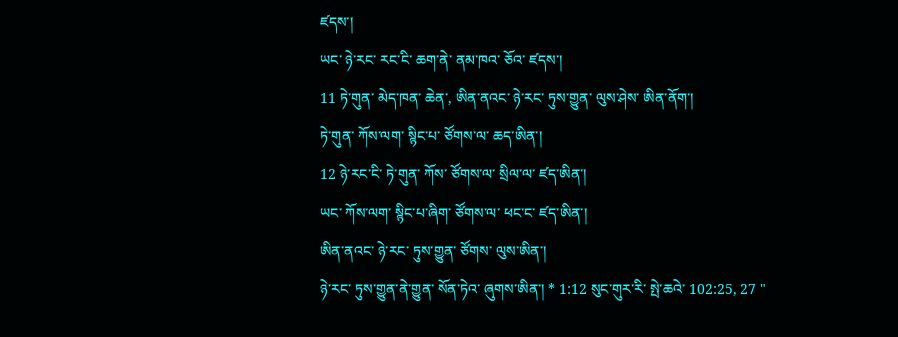ཛདས་།
ཡང་ ཉེ་རང་ རང་ངི་ ཆག་ནེ་ ནམ་ཁའ་ ཅོའ་ ཛདས་།
11 ཏེ་གུན་ མེད་ཁན་ ཆེན་, ཨིན་ནའང་ ཉེ་རང་ ཏུས་གྱུན་ ལུས་ཤེས་ ཨིན་ནོག་།
ཏེ་གུན་ ཀོས་ལག་ སྙིང་པ་ ཙོགས་ལ་ ཆད་ཨིན་།
12 ཉེ་རང་ངི་ ཏེ་གུན་ ཀོས་ ཙོགས་ལ་ སྲིལ་ལ་ ཛད་ཨིན་།
ཡང་ ཀོས་ལག་ སྙིང་པ་ཞིག་ ཙོགས་ལ་ ཕང་ང་ ཛད་ཨིན་།
ཨིན་ནའང་ ཉེ་རང་ ཏུས་གྱུན་ ཙོགས་ ལུས་ཨིན་།
ཉེ་རང་ ཏུས་གྱུན་ནེ་གྱུན་ སོན་ཏེའ་ ཞུགས་ཨིན་། * 1:12 སུང་གུར་རི་ སྤེ་ཆའེ་ 102:25, 27 "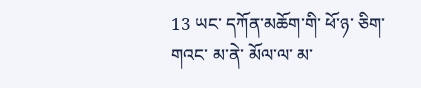13 ཡང་ དཀོན་མཆོག་གི་ ཕོ་ཉ་ ཅིག་གའང་ མ་ནེ་ མོལ་ལ་ མ་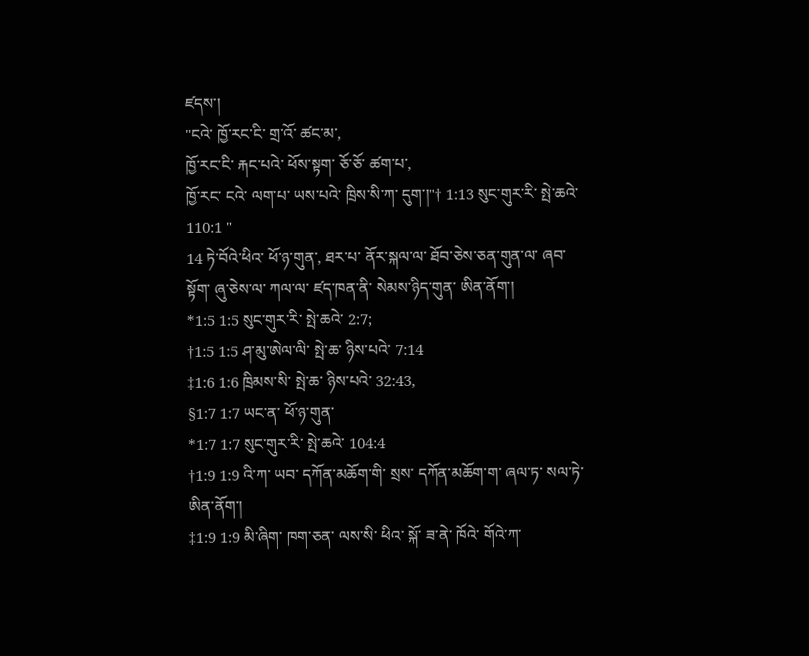ཛདས་།
"ངའེ་ ཁྱོ་རང་ངི་ གྲ་འོ་ ཚང་མ་,
ཁྱོ་རང་ངི་ རྐང་པའེ་ ཕོས་སྟག་ ཅོ་ཅོ་ ཚག་པ་,
ཁྱོ་རང་ ངའེ་ ལག་པ་ ཡས་པའེ་ ཁྲིས་སི་ཀ་ དུག་།"† 1:13 སུང་གུར་རི་ སྤེ་ཆའེ་ 110:1 "
14 ཏེ་བོའེ་ཕིའ་ ཕོ་ཉ་གུན་, ཐར་པ་ ནོར་སྐལ་ལ་ ཐོབ་ཅེས་ཅན་གུན་ལ་ ཞབ་སྟོག་ ཞུ་ཅེས་ལ་ ཀལ་ལ་ ཛད་ཁན་ནི་ སེམས་ཉིད་གུན་ ཨིན་ནོག་།
*1:5 1:5 སུང་གུར་རི་ སྤེ་ཆའེ་ 2:7;
†1:5 1:5 ཤ་མུ་ཨེལ་ལི་ སྤེ་ཆ་ ཉིས་པའེ་ 7:14
‡1:6 1:6 ཁྲིམས་སི་ སྤེ་ཆ་ ཉིས་པའེ་ 32:43,
§1:7 1:7 ཡང་ན་ ཕོ་ཉ་གུན་
*1:7 1:7 སུང་གུར་རི་ སྤེ་ཆའེ་ 104:4
†1:9 1:9 འི་ཀ་ ཡབ་ དཀོན་མཆོག་གི་ སྲས་ དཀོན་མཆོག་ག་ ཞལ་ཏ་ སལ་ཏེ་ ཨིན་ནོག་།
‡1:9 1:9 མི་ཞིག་ ཁག་ཅན་ ལས་སི་ ཕིའ་ སྐོ་ ཟ་ནེ་ ཁོའེ་ གོའེ་ཀ་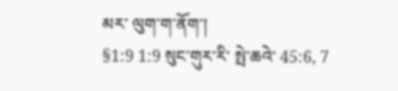མར་ ལུག་ག་ནོག་།
§1:9 1:9 སུང་གུར་རི་ སྤེ་ཆའེ་ 45:6, 7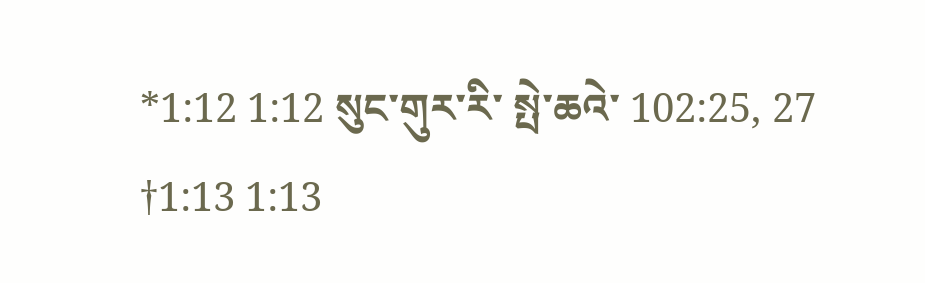*1:12 1:12 སུང་གུར་རི་ སྤེ་ཆའེ་ 102:25, 27
†1:13 1:13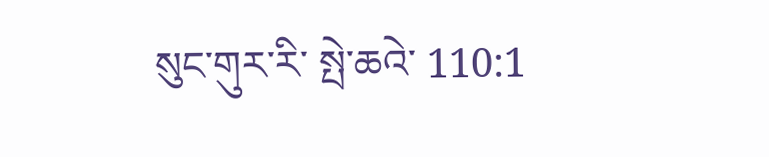སུང་གུར་རི་ སྤེ་ཆའེ་ 110:1